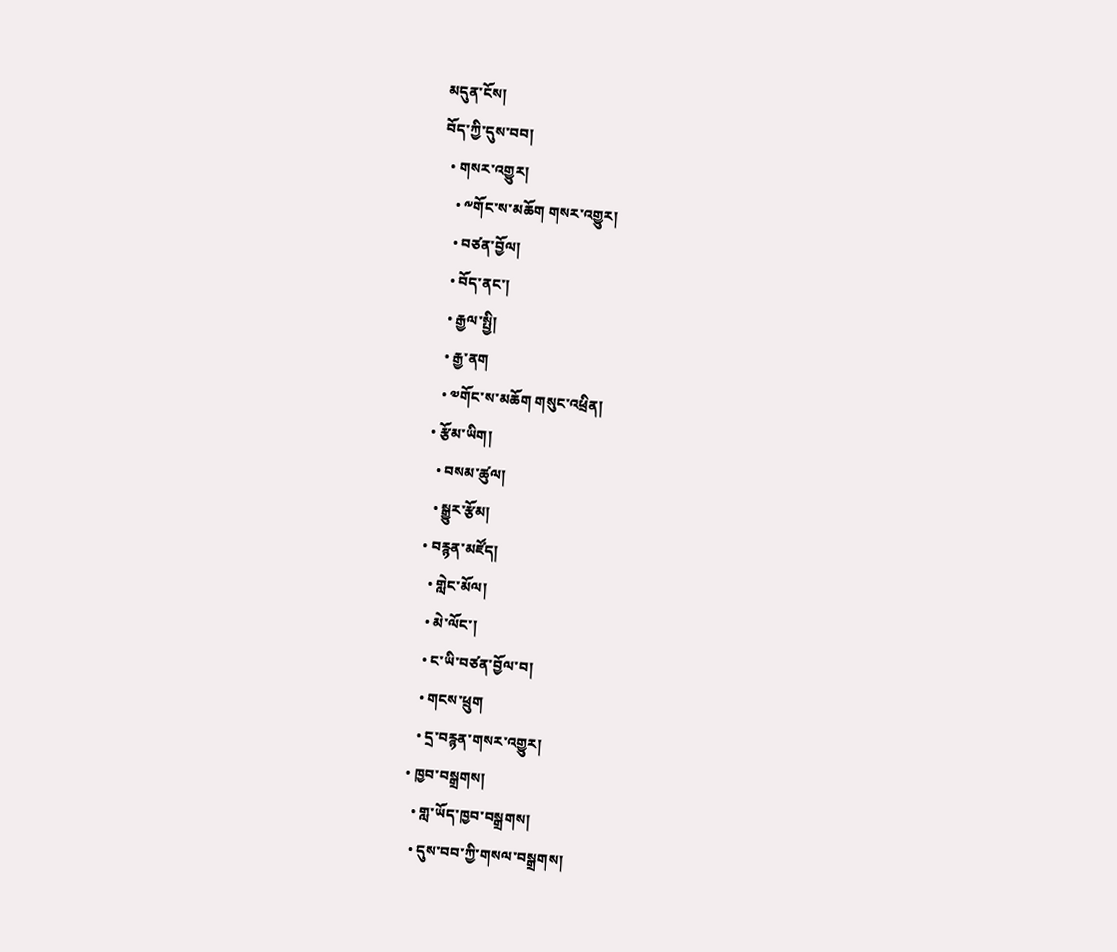མདུན་ངོས།
བོད་ཀྱི་དུས་བབ།
  • གསར་འགྱུར།
    • ༸གོང་ས་མཆོག གསར་འགྱུར།
    • བཙན་བྱོལ།
    • བོད་ནང་།
    • རྒྱལ་སྤྱི།
    • རྒྱ་ནག
    • ༧གོང་ས་མཆོག གསུང་འཕྲིན།
  • རྩོམ་ཡིག།
    • བསམ་ཚུལ།
    • སྒྱུར་རྩོམ།
  • བརྙན་མཛོད།
    • གླེང་མོལ།
    • མེ་ལོང་།
    • ང་ཡི་བཙན་བྱོལ་བ།
    • གངས་ཕྲུག
    • དྲ་བརྙན་གསར་འགྱུར།
  • ཁྱབ་བསྒྲགས།
    • གླ་ཡོད་ཁྱབ་བསྒྲགས།
    • དུས་བབ་ཀྱི་གསལ་བསྒྲགས།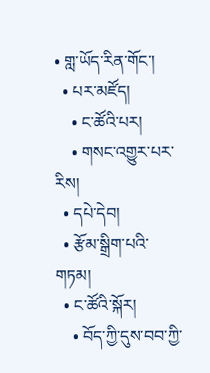• གླ་ཡོད་རིན་གོང་།
  • པར་མཛོད།
    • ང་ཚོའི་པར།
    • གསང་འགྱུར་པར་རིས།
  • དཔེ་དེབ།
  • རྩོམ་སྒྲིག་པའི་གཏམ།
  • ང་ཚོའི་སྐོར།
    • བོད་ཀྱི་དུས་བབ་ཀྱི་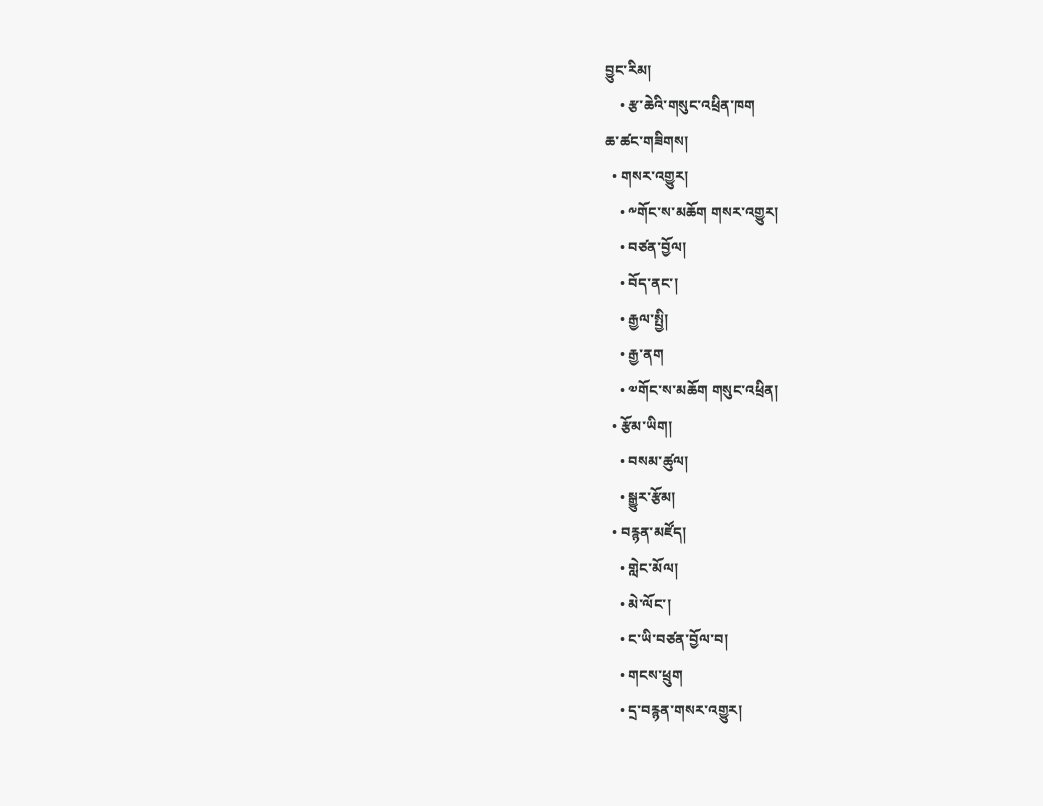བྱུང་རིམ།
    • རྩ་ཆེའི་གསུང་འཕྲིན་ཁག
ཆ་ཚང་གཟིགས།
  • གསར་འགྱུར།
    • ༸གོང་ས་མཆོག གསར་འགྱུར།
    • བཙན་བྱོལ།
    • བོད་ནང་།
    • རྒྱལ་སྤྱི།
    • རྒྱ་ནག
    • ༧གོང་ས་མཆོག གསུང་འཕྲིན།
  • རྩོམ་ཡིག།
    • བསམ་ཚུལ།
    • སྒྱུར་རྩོམ།
  • བརྙན་མཛོད།
    • གླེང་མོལ།
    • མེ་ལོང་།
    • ང་ཡི་བཙན་བྱོལ་བ།
    • གངས་ཕྲུག
    • དྲ་བརྙན་གསར་འགྱུར།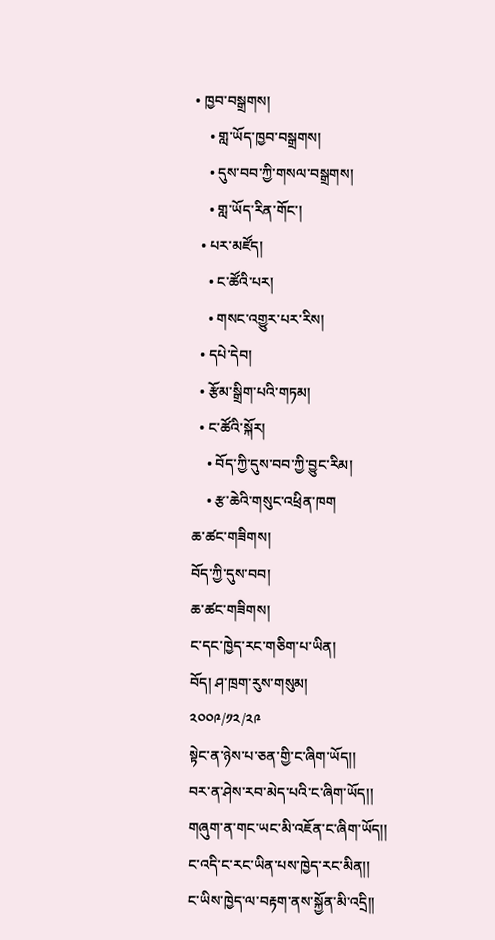• ཁྱབ་བསྒྲགས།
    • གླ་ཡོད་ཁྱབ་བསྒྲགས།
    • དུས་བབ་ཀྱི་གསལ་བསྒྲགས།
    • གླ་ཡོད་རིན་གོང་།
  • པར་མཛོད།
    • ང་ཚོའི་པར།
    • གསང་འགྱུར་པར་རིས།
  • དཔེ་དེབ།
  • རྩོམ་སྒྲིག་པའི་གཏམ།
  • ང་ཚོའི་སྐོར།
    • བོད་ཀྱི་དུས་བབ་ཀྱི་བྱུང་རིམ།
    • རྩ་ཆེའི་གསུང་འཕྲིན་ཁག
ཆ་ཚང་གཟིགས།
བོད་ཀྱི་དུས་བབ།
ཆ་ཚང་གཟིགས།
ང་དང་ཁྱེད་རང་གཅིག་པ་ཡིན།
བོད། ཤ་ཁྲག་རུས་གསུམ།
༢༠༠༩/༡༢/༢༩
སྟེང་ན་ཉེས་པ་ཅན་གྱི་ང་ཞིག་ཡོད།།
བར་ན་ཤེས་རབ་མེད་པའི་ང་ཞིག་ཡོད།།
གཞུག་ན་གང་ཡང་མི་འཇོན་ང་ཞིག་ཡོད།།
ང་འདི་ང་རང་ཡིན་པས་ཁྱེད་རང་མིན།།
ང་ཡིས་ཁྱེད་ལ་བརྟག་ནས་སྐྱོན་མི་འདྲི།།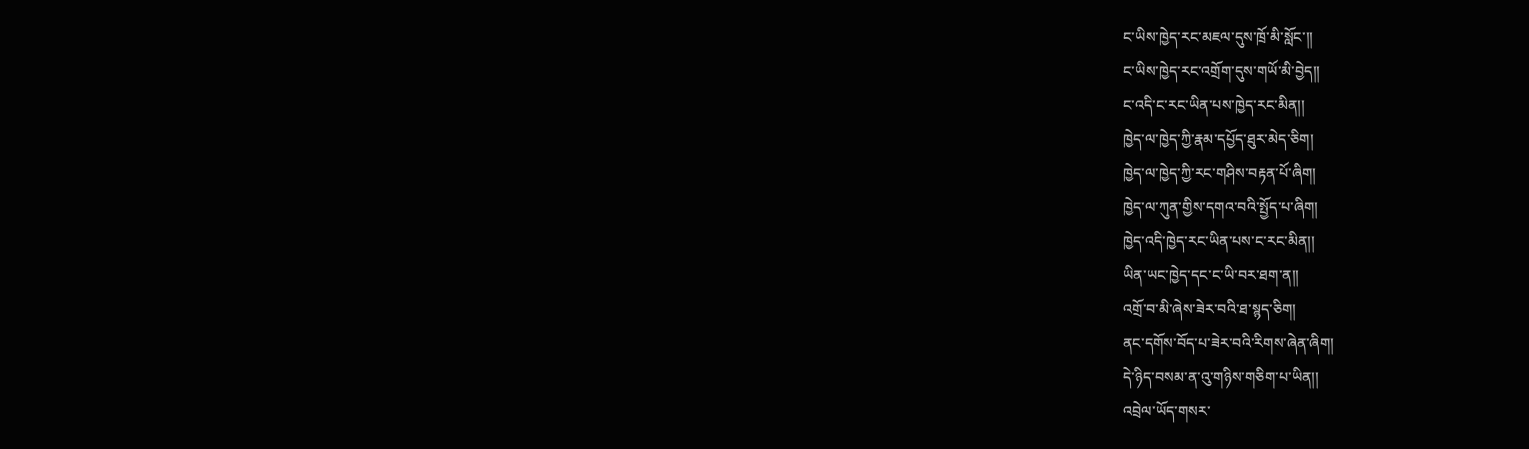ང་ཡིས་ཁྱེད་རང་མཇལ་དུས་ཁྲོ་མི་སློང་།།
ང་ཡིས་ཁྱེད་རང་འགྲོག་དུས་གཡོ་མི་བྱེད།།
ང་འདི་ང་རང་ཡིན་པས་ཁྱེད་རང་མིན།།
ཁྱེད་ལ་ཁྱེད་ཀྱི་རྣམ་དཔྱོད་ཐུར་མེད་ཅིག།
ཁྱེད་ལ་ཁྱེད་ཀྱི་རང་གཤིས་བརྟན་པོ་ཞིག།
ཁྱེད་ལ་ཀུན་གྱིས་དགའ་བའི་སྤྱོད་པ་ཞིག།
ཁྱེད་འདི་ཁྱེད་རང་ཡིན་པས་ང་རང་མིན།།
ཡིན་ཡང་ཁྱེད་དང་ང་ཡི་བར་ཐག་ན།།
འགྲོ་བ་མི་ཞེས་ཟེར་བའི་ཐ་སྙད་ཅིག།
ནང་དགོས་བོད་པ་ཟེར་བའི་རིགས་ཞེན་ཞིག།
དེ་ཉིད་བསམ་ན་འུ་གཉིས་གཅིག་པ་ཡིན།།
འབྲེལ་ཡོད་གསར་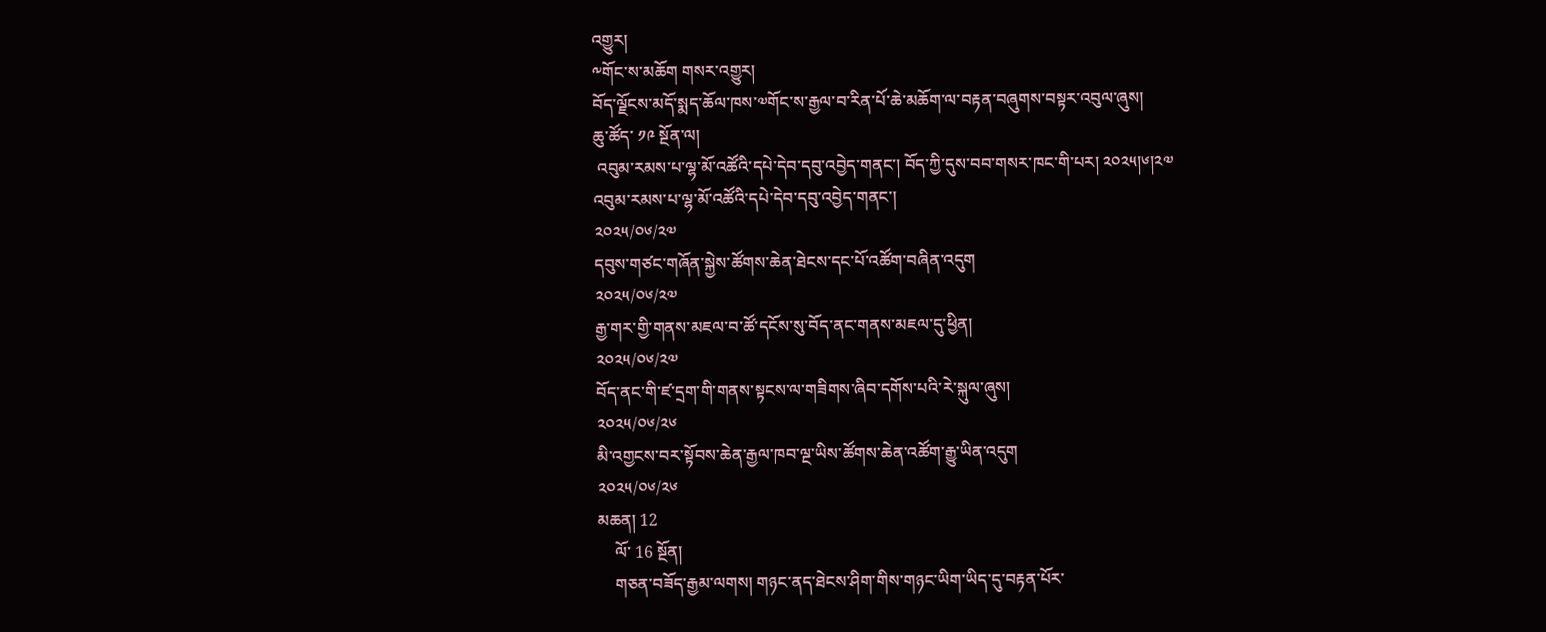འགྱུར།
༸གོང་ས་མཆོག གསར་འགྱུར།
བོད་ལྗོངས་མདོ་སྨད་ཆོལ་ཁས་༧གོང་ས་རྒྱལ་བ་རིན་པོ་ཆེ་མཆོག་ལ་བརྟན་བཞུགས་བསྟར་འབུལ་ཞུས།
ཆུ་ཚོད་ ༡༩ སྔོན་ལ།
 འབུམ་རམས་པ་ལྷ་མོ་འཚོའི་དཔེ་དེབ་དབུ་འབྱེད་གནང་། བོད་ཀྱི་དུས་བབ་གསར་ཁང་གི་པར། ༢༠༢༥།༦།༢༧
འབུམ་རམས་པ་ལྷ་མོ་འཚོའི་དཔེ་དེབ་དབུ་འབྱེད་གནང་།
༢༠༢༥/༠༦/༢༧
དབུས་གཙང་གཞོན་སྐྱེས་ཚོགས་ཆེན་ཐེངས་དང་པོ་འཚོག་བཞིན་འདུག
༢༠༢༥/༠༦/༢༧
རྒྱ་གར་གྱི་གནས་མཇལ་བ་ཚོ་དངོས་སུ་བོད་ནང་གནས་མཇལ་དུ་ཕྱིན།
༢༠༢༥/༠༦/༢༧
བོད་ནང་གི་ཛ་དྲག་གི་གནས་སྟངས་ལ་གཟིགས་ཞིབ་དགོས་པའི་རེ་སྐུལ་ཞུས།
༢༠༢༥/༠༦/༢༦
མི་འགྱངས་བར་སྟོབས་ཆེན་རྒྱལ་ཁབ་ལྔ་ཡིས་ཚོགས་ཆེན་འཚོག་རྒྱུ་ཡིན་འདུག
༢༠༢༥/༠༦/༢༦
མཆན། 12
    ལོ་ 16 སྔོན།
    གཅན་བཟོད་རྒྱམ་ལགས། གཉང་ནད་ཐེངས་ཤིག་གིས་གཉང་ཡིག་ཡིད་དུ་བརྟན་པོར་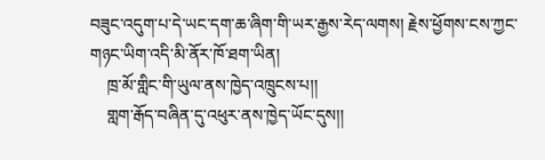བཟུང་འདུག་པ་དེ་ཡང་དག་ཆ་ཞིག་གི་ཡར་རྒྱས་རེད་ལགས། རྗེས་ཕྱོགས་ངས་ཀྱང་གཉང་ཡིག་འདི་མི་ནོར་ཁོ་ཐག་ཡིན།
    ཁྲ་མོ་གླིང་གི་ཡུལ་ནས་ཁྱེད་འཁྲུངས་པ།།
    གླག་རྒོད་བཞིན་དུ་འཕུར་ནས་ཁྱེད་ཡོང་དུས།།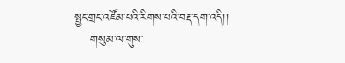སྤྱང་གྲང་འཛོམ་པའི་རིགས་པའི་བརྡ་དག་འདི།།
    གསུམ་ལ་གུས་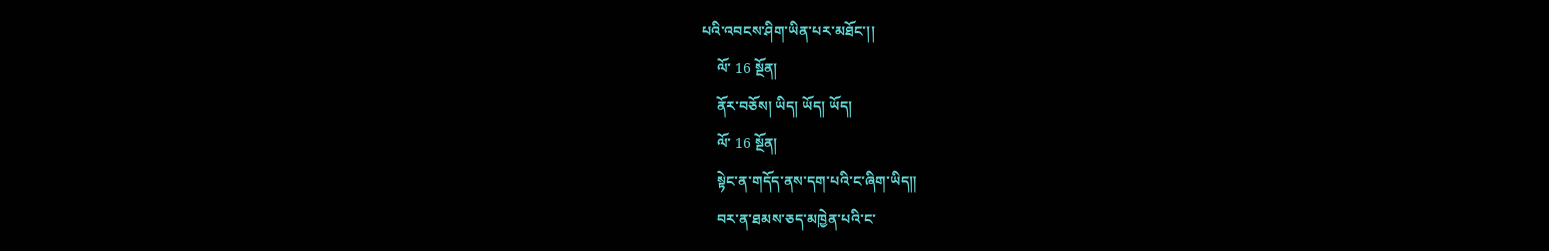པའི་འབངས་ཤིག་ཡིན་པར་མཐོང་།།
    ལོ་ 16 སྔོན།
    ནོར་བཅོས། ཡིད། ཡོད། ཡོད།
    ལོ་ 16 སྔོན།
    སྟེང་ན་གདོད་ནས་དག་པའི་ང་ཞིག་ཡིད༎
    བར་ན་ཐམས་ཅད་མཁྱེན་པའི་ང་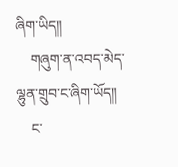ཞིག་ཡིད༎
    གཞུག་ན་འབད་མེད་ལྷུན་གྲུབ་ང་ཞིག་ཡོད༎
    ང་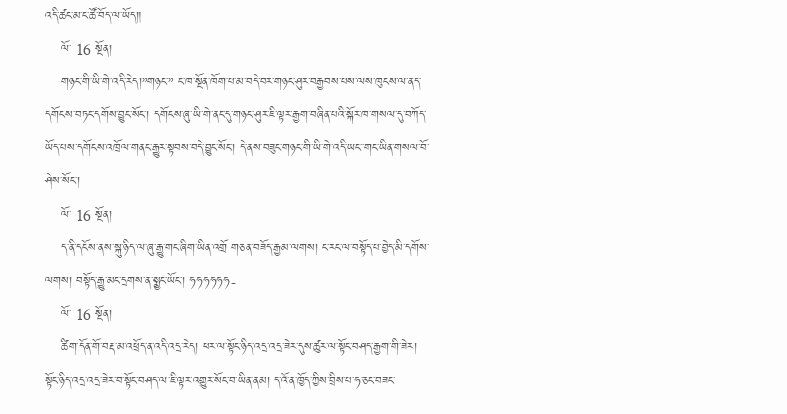འདི་ཚང་མ་ང་ཚོ་བོད་ལ་ཡོད༎
    ལོ་ 16 སྔོན།
    གཉང་གི་ཡི་གེ་འདི་རེད།”གཉང་” ང་ཁ་སྔོན་ཁོག་པ་མ་བདེ་བར་གཉང་ཤུར་བརྒྱབས་པས་ལས་ཁུངས་ལ་ནད་དགོངས་བཏང་དགོས་བྱུང་སོང་། དགོངས་ཞུ་ཡི་གེ་ནང་དུ་གཉང་ཤུར་ཇི་ལྟར་རྒྱག་བཞིན་པའི་སྐོར་ཁ་གསལ་དུ་བཀོད་ཡོད་པས་དགོངས་འཁྲོལ་གནང་རྒྱུར་སྟབས་བདེ་བྱུང་སོང་། དེ་ནས་བཟུང་གཉང་གི་ཡི་གེ་འདི་ཡང་་གང་ཡིན་གསལ་བོ་ཤེས་སོང་།
    ལོ་ 16 སྔོན།
    ད་ནི་དངོས་ནས་སྐུ་ཉིད་ལ་ཞུ་རྒྱུ་གང་ཞིག་ཡིན་འགྲོ གཅན་བཟོད་རྒྱམ་ལགས། ང་རང་ལ་བསྟོད་པ་བྱེད་མི་དགོས་ལགས། བསྟོད་རྒྱུ་མང་དྲགས་ན་སྨྱང་ཡོང་། ཧཧཧཧཧཧ-
    ལོ་ 16 སྔོན།
    ཚིག་དོན་གོ་བརྡ་མ་འཕྲོད་ན་འདི་འདྲ་རེད། ཕར་ལ་སྟོང་ཉིད་འདྲ་འདྲ་ཟེར་དུས་ཚུར་ལ་སྟོང་བཤད་རྒྱག་གི་ཟེར། སྟོང་ཉིད་འདྲ་འདྲ་ཟེར་བ་སྟོང་བཤད་ལ་ཇི་ལྟར་འགྱུར་སོང་བ་ཡིན་ནམ། ད་འོ་ན་ཁྱོད་ཀྱིས་བྲིས་པ་ཧ་ཅང་བཟང་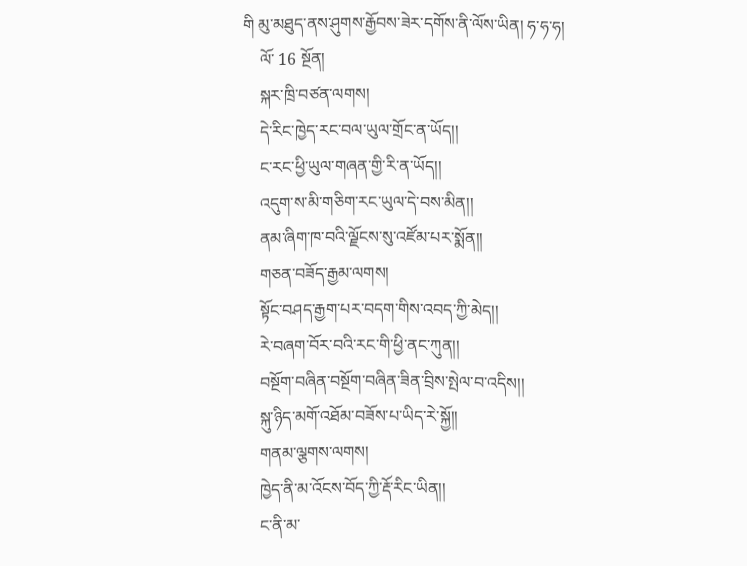གི མུ་མཐུད་ནས་ཤུགས་རྒྱོབས་ཟེར་དགོས་ནི་ལོས་ཡིན། ཧ་ཧ་ཧ།
    ལོ་ 16 སྔོན།
    སྐར་ཁྲི་བཙན་ལགས།
    དེ་རིང་ཁྱེད་རང་བལ་ཡུལ་གྲོང་ན་ཡོད།།
    ང་རང་ཕྱི་ཡུལ་གཞན་གྱི་རི་ན་ཡོད།།
    འདུག་ས་མི་གཅིག་རང་ཡུལ་དེ་བས་མིན།།
    ནམ་ཞིག་ཁ་བའི་ལྗོངས་སུ་འཛོམ་པར་སྨོན།།
    གཅན་བཟོད་རྒྱམ་ལགས།
    སྟོང་བཤད་རྒྱག་པར་བདག་གིས་འབད་ཀྱི་མེད།།
    རེ་བཞག་བོར་བའི་རང་གི་ཕྱི་ནང་ཀུན།།
    བསྔོག་བཞིན་བསྔོག་བཞིན་ཟིན་བྲིས་སྤེལ་བ་འདིས།།
    སྐུ་ཉིད་མགོ་འཐོམ་བཟོས་པ་ཡིད་རེ་སྐྱོ།།
    གནམ་ལྕགས་ལགས།
    ཁྱེད་ནི་མ་འོངས་བོད་ཀྱི་རྡོ་རིང་ཡིན།།
    ང་ནི་མ་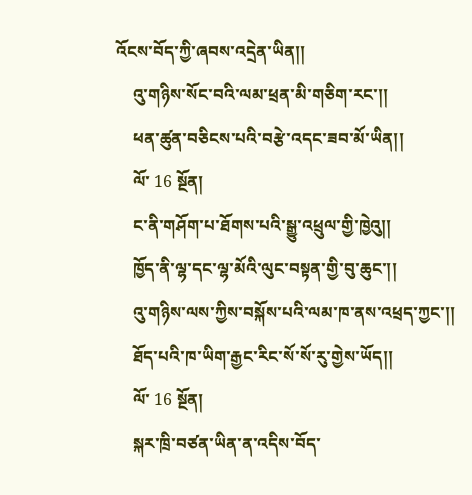འོངས་བོད་ཀྱི་ཞབས་འདྲེན་ཡིན།།
    འུ་གཉིས་སོང་བའི་ལམ་ཕྲན་མི་གཅིག་རང་།།
    ཕན་ཚུན་བཅིངས་པའི་བརྩེ་འདང་ཟབ་མོ་ཡིན།།
    ལོ་ 16 སྔོན།
    ང་ནི་གཤོག་པ་ཐོགས་པའི་སྒྱུ་འཕྲུལ་གྱི་ཁྱེའུ།།
    ཁྱོད་ནི་ལྷ་དང་ལྷ་མོའི་ལུང་བསྟན་གྱི་བུ་ཆུང་།།
    འུ་གཉིས་ལས་ཀྱིས་བསྐོས་པའི་ལམ་ཁ་ནས་འཕྲད་ཀྱང་།།
    ཐོད་པའི་ཁ་ཡིག་རྒྱང་རིང་སོ་སོ་རུ་གྱེས་ཡོད།།
    ལོ་ 16 སྔོན།
    སྐར་ཁྲི་བཙན་ཡིན་ན་འདིས་བོད་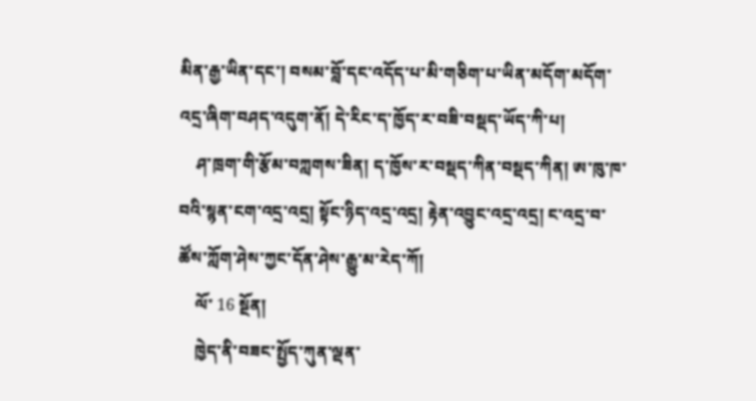མིན་རྒྱ་ཡིན་དང་། བསམ་བློ་དང་འདོད་པ་མི་གཅིག་པ་ཡིན་མདོག་མདོག་འདྲ་ཞིག་བཤད་འདུག་ནོ། དེ་རིང་ད་ཁྱོད་ར་བཟི་བསྡད་ཡོད་ཀི་པ།
    ཤ་ཁྲག་གི་རྩོམ་བཀླགས་ཟིན། ད་ཁྱོས་ར་བསྡད་ཀིན་བསྡད་ཀིན། ཨ་ཁུ་ཁ་བའི་སྙན་ངག་འདྲ་འདྲ། སྟོང་ཉིད་འདྲ་འདྲ། རྟེན་འབྱུང་འདྲ་འདྲ། ང་འདྲ་བ་ཚོས་ཀློག་ཤེས་ཀྱང་དོན་ཤེས་རྒྱུ་མ་རེད་ཀོ།
    ལོ་ 16 སྔོན།
    ཁྱེད་ནི་བཟང་སྤྱོད་ཀུན་ལྡན་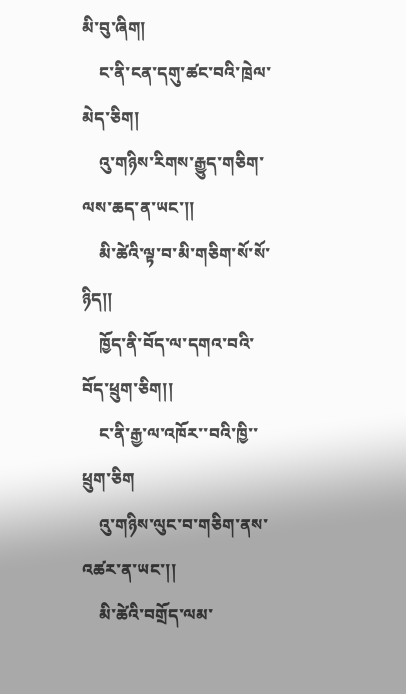མི་བུ་ཞིག།
    ང་ནི་ངན་དགུ་ཚང་བའི་ཁྲེལ་མེད་ཅིག།
    འུ་གཉིས་རིགས་རྒྱུད་གཅིག་ལས་ཆད་ན་ཡང་།།
    མི་ཚེའི་ལྟ་བ་མི་གཅིག་སོ་སོ་ཉིད།།
    ཁྱོད་ནི་བོད་ལ་དགའ་བའི་བོད་ཕྲུག་ཅིག།།
    ང་ནི་རྒྱ་ལ་འཁོར་་བའི་ཁྱི་་ཕྲུག་ཅིག
    འུ་གཉིས་ལུང་བ་གཅིག་ནས་འཚར་ན་ཡང་།།
    མི་ཚེའི་བགྲོད་ལམ་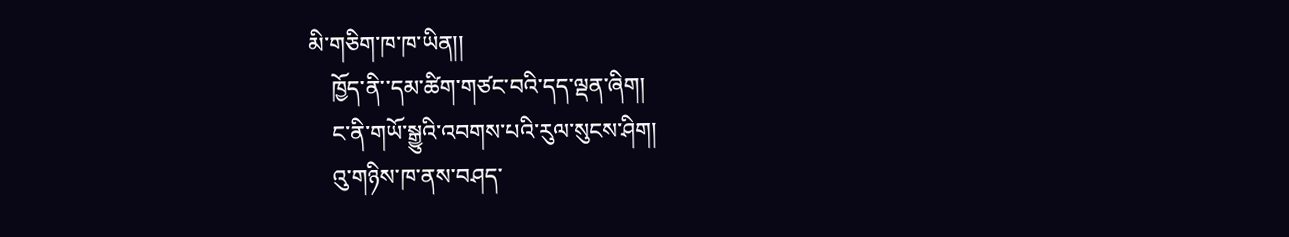མི་གཅིག་ཁ་ཁ་ཡིན།།
    ཁྱོད་ནི་་དམ་ཚིག་གཙང་བའི་དད་ལྡན་ཞིག།
    ང་ནི་གཡོ་སྒྱུའི་འབགས་པའི་རུལ་སུངས་ཤིག།
    འུ་གཉིས་ཁ་ནས་བཤད་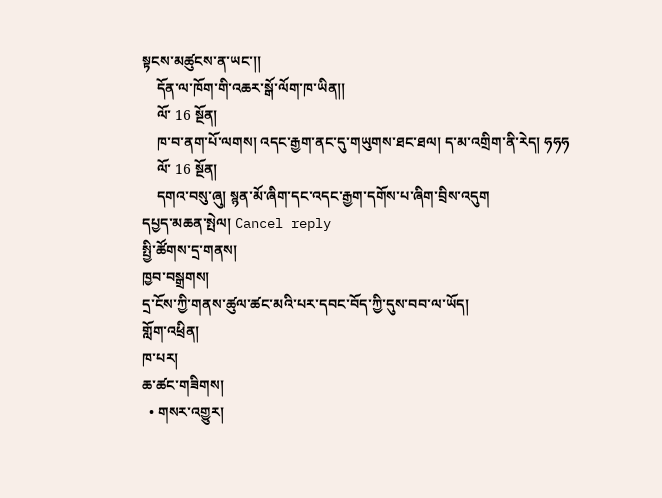སྟངས་མཚུངས་ན་ཡང་།།
    དོན་ལ་ཁོག་གི་འཆར་སྒོ་ལོག་ཁ་ཡིན།།
    ལོ་ 16 སྔོན།
    ཁ་བ་ནག་པོ་ལགས། འདང་རྒྱག་ནང་དུ་གཡུགས་ཐང་ཐལ། ད་མ་འགྲིག་ནི་རེད། ཧཧཧ
    ལོ་ 16 སྔོན།
    དགའ་བསུ་ཞུ། སྙན་མོ་ཞིག་དང་འདང་རྒྱག་དགོས་པ་ཞིག་བྲིས་འདུག
དཔྱད་མཆན་སྤེལ། Cancel reply
སྤྱི་ཚོགས་དྲ་གནས།
ཁྱབ་བསྒྲགས།
དྲ་ངོས་ཀྱི་གནས་ཚུལ་ཚང་མའི་པར་དབང་བོད་ཀྱི་དུས་བབ་ལ་ཡོད།
གློག་འཕྲིན།
ཁ་པར།
ཆ་ཚང་གཟིགས།
  • གསར་འགྱུར།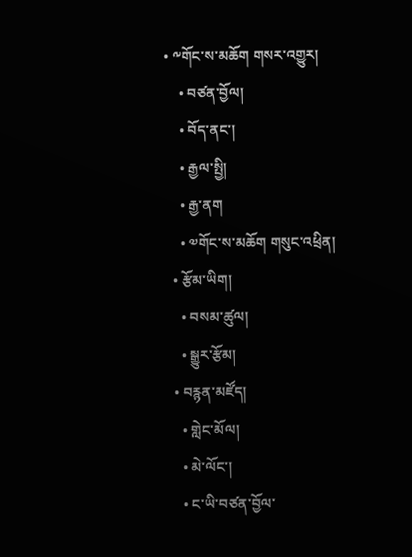• ༸གོང་ས་མཆོག གསར་འགྱུར།
    • བཙན་བྱོལ།
    • བོད་ནང་།
    • རྒྱལ་སྤྱི།
    • རྒྱ་ནག
    • ༧གོང་ས་མཆོག གསུང་འཕྲིན།
  • རྩོམ་ཡིག།
    • བསམ་ཚུལ།
    • སྒྱུར་རྩོམ།
  • བརྙན་མཛོད།
    • གླེང་མོལ།
    • མེ་ལོང་།
    • ང་ཡི་བཙན་བྱོལ་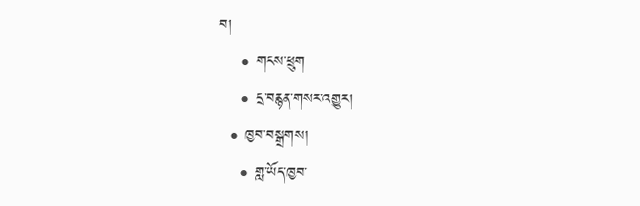བ།
    • གངས་ཕྲུག
    • དྲ་བརྙན་གསར་འགྱུར།
  • ཁྱབ་བསྒྲགས།
    • གླ་ཡོད་ཁྱབ་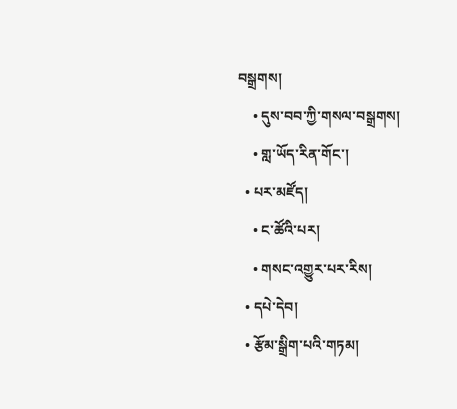བསྒྲགས།
    • དུས་བབ་ཀྱི་གསལ་བསྒྲགས།
    • གླ་ཡོད་རིན་གོང་།
  • པར་མཛོད།
    • ང་ཚོའི་པར།
    • གསང་འགྱུར་པར་རིས།
  • དཔེ་དེབ།
  • རྩོམ་སྒྲིག་པའི་གཏམ།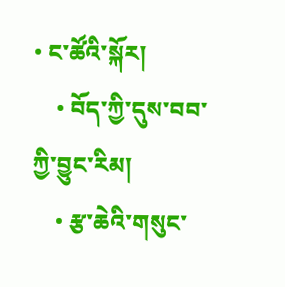• ང་ཚོའི་སྐོར།
    • བོད་ཀྱི་དུས་བབ་ཀྱི་བྱུང་རིམ།
    • རྩ་ཆེའི་གསུང་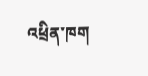འཕྲིན་ཁག